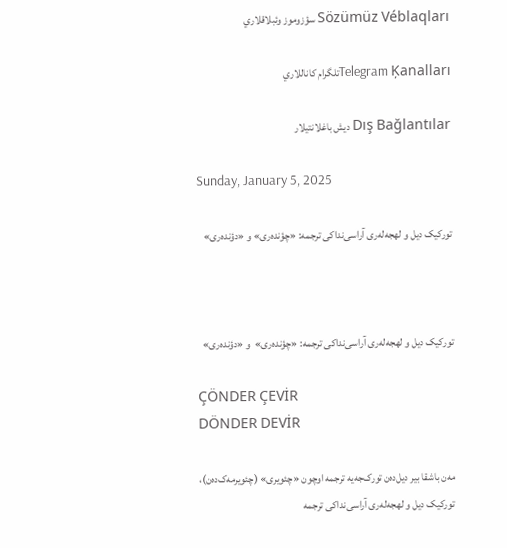Sözümüz Véblaqları سؤزوموز وئبلاقلاري

Telegram Ķanallarıتلگرام کاناللاري

Dış Bağlantılar ديش باغلانتيلار

Sunday, January 5, 2025

تورکیک دیل و لهجه‌له‌ری آراسی‌نداکی ترجمه: «چؤنده‌ری» و «دؤنده‌ری»



تورکیک دیل و لهجه‌له‌ری آراسی‌نداکی ترجمه: «چؤنده‌ری»  و «دؤنده‌ری»

ÇÖNDER ÇEVİR
DÖNDER DEVİR

مه‌ن باشقا بیر دیل‌ده‌ن تورک‌جه‌یه ترجمه اوچون «چئویری» (چئویرمه‌ک‌ده‌ن)، تورکیک دیل و لهجه‌له‌ری آراسی‌نداکی ترجمه‌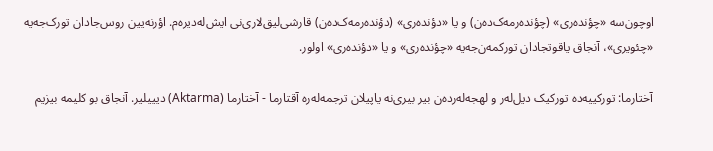اوچون‌سه «چؤنده‌ری» (چؤنده‌رمه‌ک‌ده‌ن) و یا «دؤنده‌ری» (دؤنده‌رمه‌ک‌ده‌ن) قارشی‌لیق‌لاری‌نی ایش‌له‌دیره‌م. اؤرنه‌یین روس‌جادان تورک‌جه‌یه «چئویری»، آنجاق یاقوتجادان تورکمه‌ن‌جه‌یه «چؤنده‌ری» و یا «دؤنده‌ری» اولور.

آختارما: تورکییه‌ده تورکیک دیل‌له‌ر و لهجه‌له‌رده‌ن بیر بیری‌نه یاپیلان ترجمه‌له‌ره آقتارما - آختارما (Aktarma) دیییلیر. آنجاق بو کلیمه بیزیم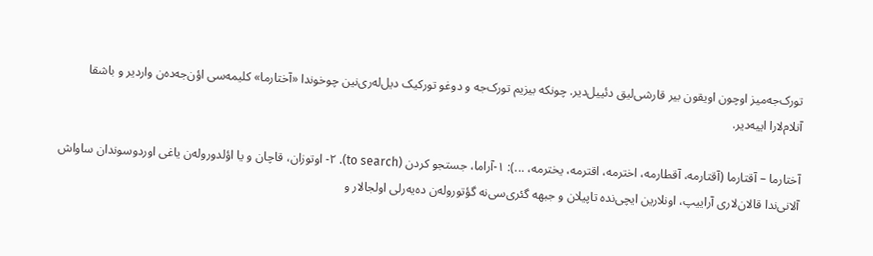تورک‌جه‌میز اوچون اویقون بیر قارشی‌لیق دئییل‌دیر. چونکه بیزیم تورک‌جه و دوغو تورکیک دیل‌له‌ری‌نین چوخوندا «آختارما» کلیمه‌سی اؤن‌جه‌ده‌ن واردیر و باشقا آنلام‌لارا اییه‌دیر.

آختارما – آقتارما (آقتارمه، آقطارمه، اخترمه، اقترمه، یخترمه، ...): ١-آراما، جستجو کردن (to search). ٢- اوتوزان، قاچان و یا اؤلدوروله‌ن یاغی اوردوسوندان ساواش آلانی‌ندا قالان‌لاری آراییپ، اونلارین ایچی‌نده‌ تاپیلان‌ و جبهه گئری‌سی‌نه گؤتوروله‌ن ده‌یه‌رلی اولجالار و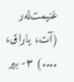غنیمت‌له‌ر (آت، یاراق، ....) ٣- بیر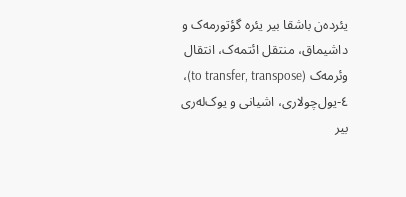یئرده‌ن باشقا بیر یئره گؤتورمه‌ک و داشیماق، منتقل ائتمه‌ک، انتقال وئرمه‌ک (to transfer, transpose)، ٤-یول‌چولاری، اشیانی و یوک‌له‌ری بیر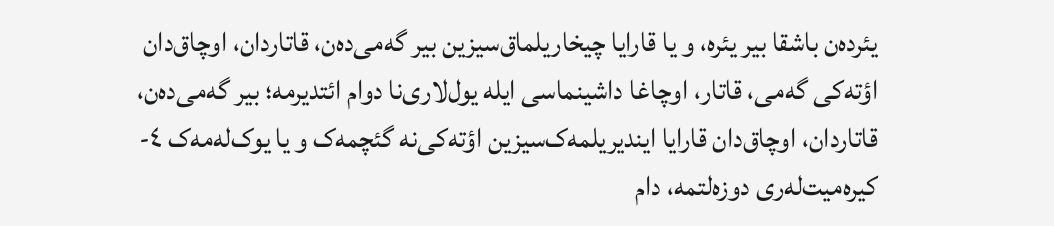یئرده‌ن باشقا بیر یئره، و یا قارایا چیخاریلماق‌سیزین بیر گه‌می‌ده‌ن، قاتاردان، اوچاق‌دان اؤته‌کی گه‌می، قاتار، اوچاغا داشینماسی ایله یول‌لاری‌نا دوام ائتدیرمه؛ بیر گه‌می‌ده‌ن، قاتاردان، اوچاق‌دان قارایا ایندیریلمه‌ک‌سیزین اؤته‌کی‌نه گئچمه‌ک و یا یوک‌له‌مه‌ک ٤-کیره‌میت‌له‌ری دوزه‌لتمه، دام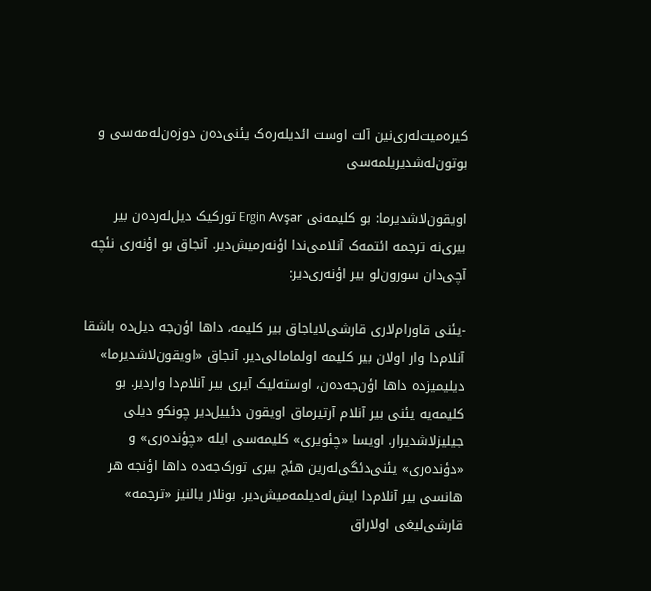کیره‌میت‌له‌ری‌نین آلت اوست ائدیله‌ره‌ک یئنی‌ده‌ن دوزه‌ن‌له‌مه‌سی و بوتون‌له‌شدیریلمه‌سی

اویقون‌لاشدیرما: بو کلیمه‌نی Ergin Avşar تورکیک دیل‌له‌رده‌ن بیر بیری‌نه ترجمه ائتمه‌ک آنلامی‌ندا اؤنه‌رمیش‌دیر. آنجاق بو اؤنه‌ری نئچه آچی‌دان سورون‌لو بیر اؤنه‌ری‌دیر:

-یئنی قاورام‌لاری قارشی‌لایاجاق بیر کلیمه، داها اؤن‌جه دیل‌ده باشقا آنلام‌دا وار اولان بیر کلیمه اولمامالی‌دیر. آنجاق «اویقون‌لاشدیرما» دیلیمیزده داها اؤن‌جه‌ده‌ن، اوسته‌لیک آیری بیر آنلام‌دا واردیر. بو کلیمه‌یه یئنی بیر آنلام آرتیرماق اویقون دئییل‌دیر چونکو دیلی جیلیزلاشدیرار. اویسا «چئویری» کلیمه‌سی ایله «چؤنده‌ری» و «دؤنده‌ری» یئنی‌دئگی‌له‌رین هئچ بیری تورک‌جه‌ده داها اؤنجه هر هانسی بیر آنلام‌دا ایش‌له‌دیلمه‌میش‌دیر. بونلار یالنیز «ترجمه» قارشی‌لیغی اولاراق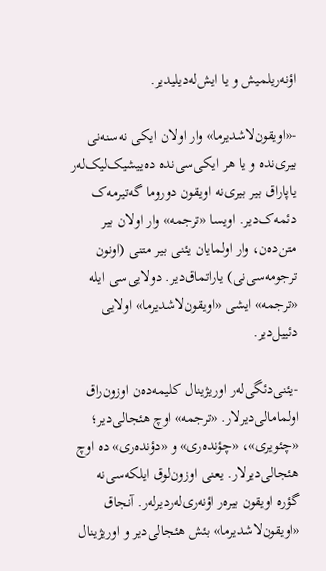اؤنه‌ریلمیش و یا ایش‌له‌دیلیدیر.

-«اویقون‌لاشدیرما» وار اولان ایکی نه‌سنه‌نی بیری‌نده و یا هر ایکی‌سی‌نده ده‌ییشیک‌لیک‌له‌ر یاپاراق بیر بیری‌نه اویقون دوروما گه‌تیرمه‌ک دئمه‌ک‌دیر. اویسا «ترجمه» وار اولان بیر متن‌ده‌ن، وار اولمایان یئنی بیر متنی (اونون ترجومه‌سی‌نی) یاراتماق‌دیر. دولایی‌سی ایله «ترجمه» ایشی «اویقون‌لاشدیرما» اولایی دئییل‌دیر.

-یئنی‌دئگی‌له‌ر اوریژینال کلیمه‌ده‌ن اوزون‌راق اولمامالی‌دیرلار. «ترجمه» اوچ هئجالی‌دیر؛ «چئویری»، «چؤنده‌ری» و «دؤنده‌ری» ده اوچ هئجالی‌دیرلار. یعنی اوزون‌لوق ایلکه‌سی‌نه گؤره اویقون‌ بیره‌ر اؤنه‌ری‌له‌ردیرله‌ر. آنجاق «اویقون‌لاشدیرما» بئش هئجالی‌دیر و اوریژینال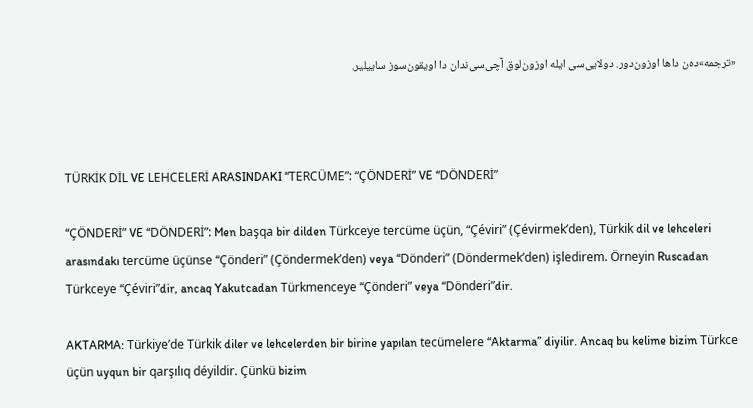«ترجمه»ده‌ن داها اوزون‌دور. دولایی‌سی ایله اوزون‌لوق آچی‌سی‌ندان دا اویقون‌سوز ساییلیر.



TÜRKİK DİL VE LEHCELERİ ARASINDAKI “TERCÜME”: “ÇÖNDERİ” VE “DÖNDERİ”

“ÇÖNDERİ” VE “DÖNDERİ”: Men başqa bir dilden Türkceye tercüme üçün, “Çéviri” (Çévirmek’den), Türkik dil ve lehceleri arasındakı tercüme üçünse “Çönderi” (Çöndermek’den) veya “Dönderi” (Döndermek’den) işledirem. Örneyin Ruscadan Türkceye “Çéviri”dir, ancaq Yakutcadan Türkmenceye “Çönderi” veya “Dönderi”dir.

AKTARMA: Türkiye’de Türkik diler ve lehcelerden bir birine yapılan tecümelere “Aktarma” diyilir. Ancaq bu kelime bizim Türkce üçün uyqun bir qarşılıq déyildir. Çünkü bizim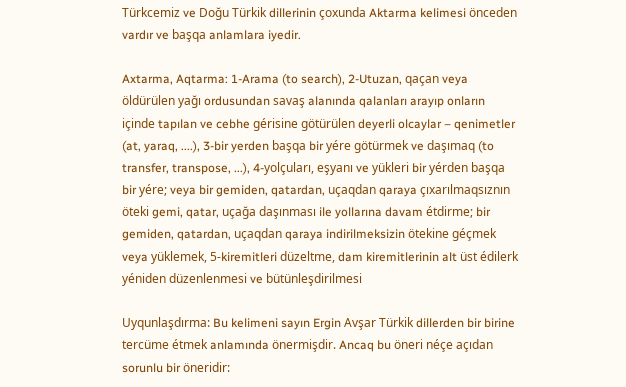Türkcemiz ve Doğu Türkik dillerinin çoxunda Aktarma kelimesi önceden vardır ve başqa anlamlara iyedir.

Axtarma, Aqtarma: 1-Arama (to search), 2-Utuzan, qaçan veya öldürülen yağı ordusundan savaş alanında qalanları arayıp onların içinde tapılan ve cebhe gérisine götürülen deyerli olcaylar – qenimetler (at, yaraq, ....), 3-bir yerden başqa bir yére götürmek ve daşımaq (to transfer, transpose, ...), 4-yolçuları, eşyanı ve yükleri bir yérden başqa bir yére; veya bir gemiden, qatardan, uçaqdan qaraya çıxarılmaqsıznın öteki gemi, qatar, uçağa daşınması ile yollarına davam étdirme; bir gemiden, qatardan, uçaqdan qaraya indirilmeksizin ötekine géçmek veya yüklemek, 5-kiremitleri düzeltme, dam kiremitlerinin alt üst édilerk yéniden düzenlenmesi ve bütünleşdirilmesi

Uyqunlaşdırma: Bu kelimeni sayın Ergin Avşar Türkik dillerden bir birine tercüme étmek anlamında önermişdir. Ancaq bu öneri néçe açıdan sorunlu bir öneridir: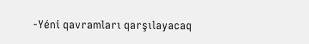-Yéni qavramları qarşılayacaq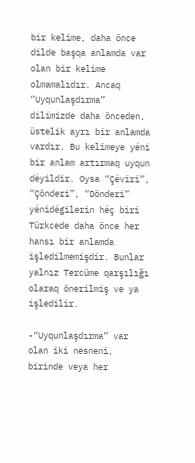bir kelime, daha önce dilde başqa anlamda var olan bir kelime olmamalıdır. Ancaq “Uyqunlaşdırma” dilimizde daha önceden, üstelik ayrı bir anlamda vardır. Bu kelimeye yéni bir anlam artırmaq uyqun déyildir. Oysa “Çéviri”, “Çönderi”, “Dönderi” yénidégilerin héç biri Türkcede daha önce her hansı bir anlamda işledilmemişdir. Bunlar yalnız Tercüme qarşılığı olaraq önerilmiş ve ya işledilir.

-“Uyqunlaşdırma” var olan iki nesneni, birinde veya her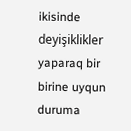ikisinde deyişiklikler yaparaq bir birine uyqun duruma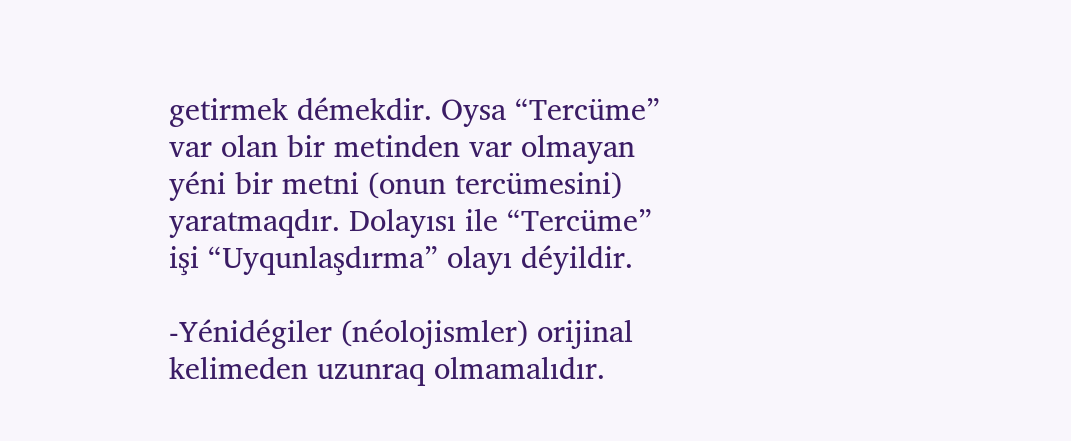getirmek démekdir. Oysa “Tercüme” var olan bir metinden var olmayan yéni bir metni (onun tercümesini)  yaratmaqdır. Dolayısı ile “Tercüme” işi “Uyqunlaşdırma” olayı déyildir.

-Yénidégiler (néolojismler) orijinal kelimeden uzunraq olmamalıdır.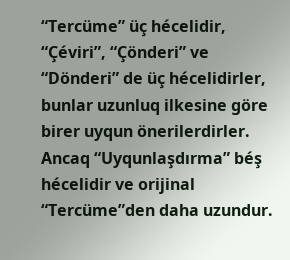“Tercüme” üç hécelidir, “Çéviri”, “Çönderi” ve “Dönderi” de üç hécelidirler, bunlar uzunluq ilkesine göre birer uyqun önerilerdirler. Ancaq “Uyqunlaşdırma” béş hécelidir ve orijinal “Tercüme”den daha uzundur.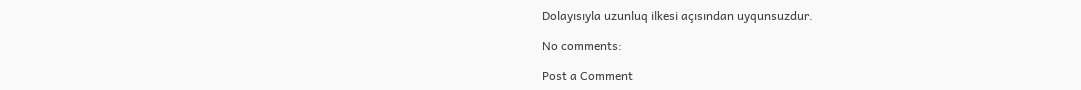Dolayısıyla uzunluq ilkesi açısından uyqunsuzdur.

No comments:

Post a Comment